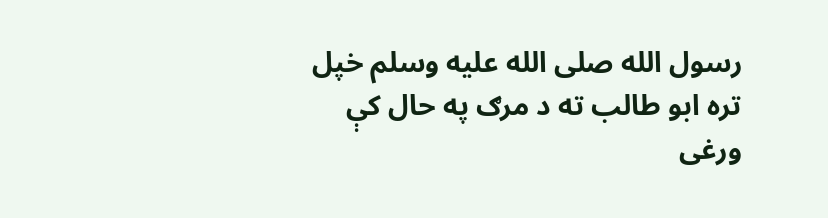رسول الله صلی الله علیه وسلم خپل تره ابو طالب ته د مرګ په حال کې ورغی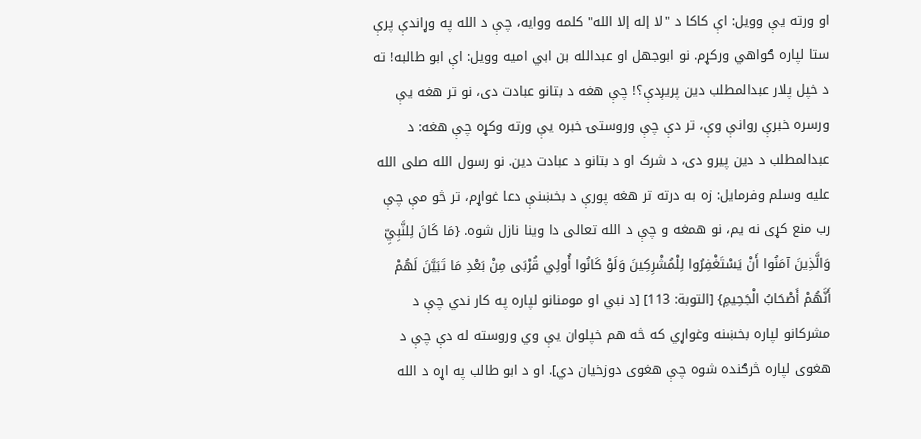او ورته یې وویل: اې کاکا د "لا إله إلا الله" کلمه ووایه، چې د الله په وړاندې پرې ستا لپاره ګواهي ورکړم. نو ابوجهل او عبدالله بن ابي اميه وويل: اې ابو طالبه! ته د خپل پلار عبدالمطلب دين پريږدې؟! چې هغه د بتانو عبادت دی، نو تر هغه یې ورسره خبرې روانې وې، تر دې چې وروستۍ خبره یې ورته وکړه چې هغه: د عبدالمطلب د دين پيرو دی، د شرک او د بتانو د عبادت دین. نو رسول الله صلی الله علیه وسلم وفرمایل: زه به درته تر هغه پورې د بخښنې دعا غواړم، تر څو مې چې رب منع کړی نه یم، نو همغه و چې د الله تعالی دا وینا نازل شوه. {مَا كَانَ لِلنَّبِيِّ وَالَّذِينَ آمَنُوا أَنْ يَسْتَغْفِرُوا لِلْمُشْرِكِينَ وَلَوْ كَانُوا أُولِي قُرْبَى مِنْ بَعْدِ مَا تَبَيَّنَ لَهُمْ أَنَّهُمْ أَصْحَابُ الْجَحِيمِ} [التوبة: 113] [د نبي او مومنانو لپاره په کار ندي چې د مشرکانو لپاره بخښنه وغواړي که څه هم خپلوان يې وي وروسته له دې چې د هغوی لپاره څرګنده شوه چې هغوی دوزخيان دي]. او د ابو طالب په اړه د الله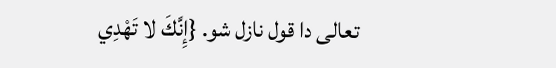تعالی دا قول نازل شو. {إِنَّكَ لا تَهْدِي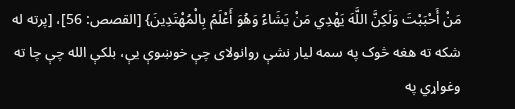مَنْ أَحْبَبْتَ وَلَكِنَّ اللَّهَ يَهْدِي مَنْ يَشَاءُ وَهُوَ أَعْلَمُ بِالْمُهْتَدِينَ} [القصص: 56]، [پرته له شکه ته هغه څوک په سمه لیار نشې روانولای چې خوښوې يې، بلکې الله چې چا ته وغواړي په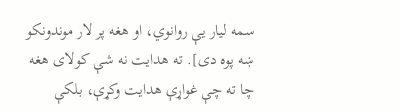سمه لیار يې روانوي، او هغه پر لار موندونکو ښه پوه دی]. ته هدایت نه شې کولای هغه چا ته چې غواړې هدایت وکړې، بلکې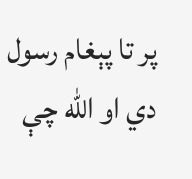پر تا پېغام رسول دي او الله چې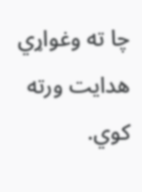چا ته وغواړي هدایت ورته کوي.